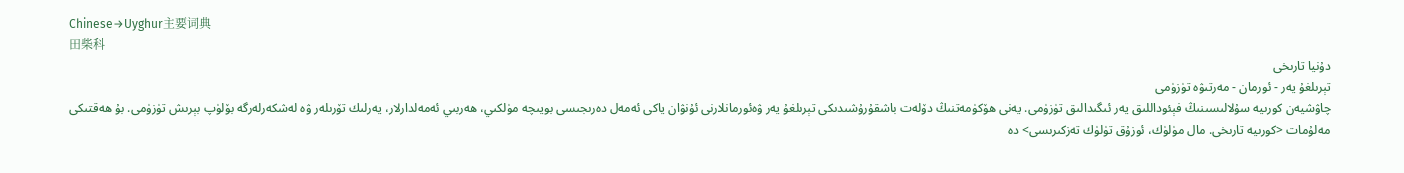Chinese→Uyghur主要词典
田柴科
دۇنيا تارىخى
تېرىلغۇ يەر - ئورمان - مەرتىۋە تۈزۈمى
چاۋشيەن كورىيە سۇلالىسىنىڭ فېئوداللىق يەر ئىگىدالىق تۈزۈمى. يەنى ھۆكۈمەتنىڭ دۆلەت باشقۇرۇشىدىكى تېرىلغۇ يەر ۋەئورمانلارنى ئۇنۋان ياكى ئەمەل دەرىجىسى بويىچە مۈلكىي، ھەربىي ئەمەلدارلار، يەرلىك تۆرىلەر ۋە لەشكەرلەرگە بۆلۈپ بېرىش تۈزۈمى. بۇ ھەقتىكى مەلۇمات <كورىيە تارىخى. مال مۈلۈك، ئوزۇق تۈلۈك تەزكىرىسى> دە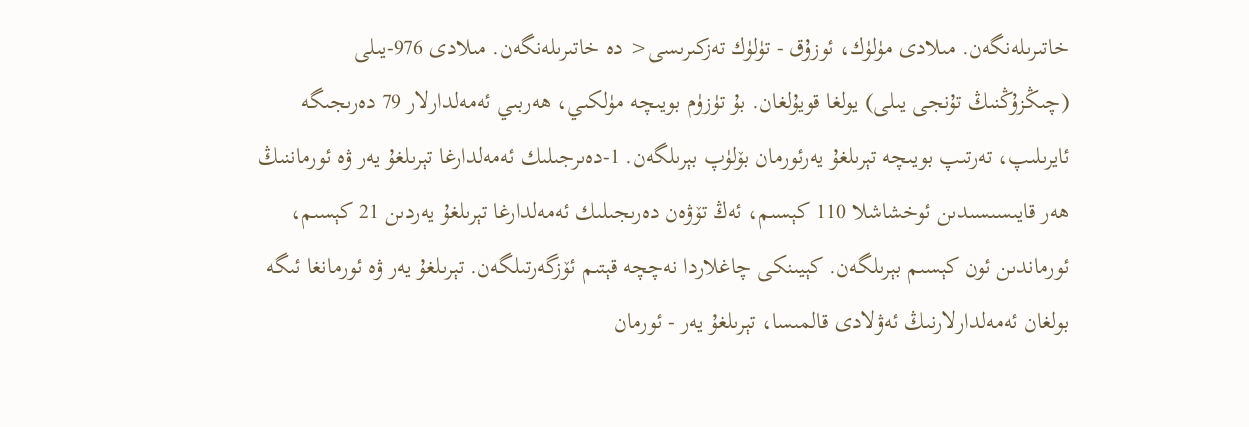خاتىرىلەنگەن. مىلادى مۈلۈك، ئوزۇق - تۈلۈك تەزكىرىسى< دە خاتىرىلەنگەن. مىلادى 976-يىلى (چىڭزۇڭنىڭ تۇنجى يىلى) يولغا قويۇلغان. بۇ تۈزۈم بويىچە مۈلكىي، ھەربىي ئەمەلدارلار 79 دەرىجىگە ئايرىلىپ، تەرتىپ بويىچە تېرىلغۇ يەرئورمان بۆلۈپ بېرىلگەن. 1-دەىرجىلىك ئەمەلدارغا تېرىلغۇ يەر ۋە ئورماننىڭ ھەر قايىسىسىدىن ئوخشاشلا 110 كېسىم، ئەڭ تۆۋەن دەرىجىلىك ئەمەلدارغا تېرىلغۇ يەردىن 21 كېسىم، ئورماندىن ئون كېسىم بېرىلگەن. كېيىنكى چاغلاردا نەچچە قېتىم ئۆزگەرتىلگەن. تېرىلغۇ يەر ۋە ئورمانغا ئىگە بولغان ئەمەلدارلارنىڭ ئەۋلادى قالمىسا، تېرىلغۇ يەر - ئورمان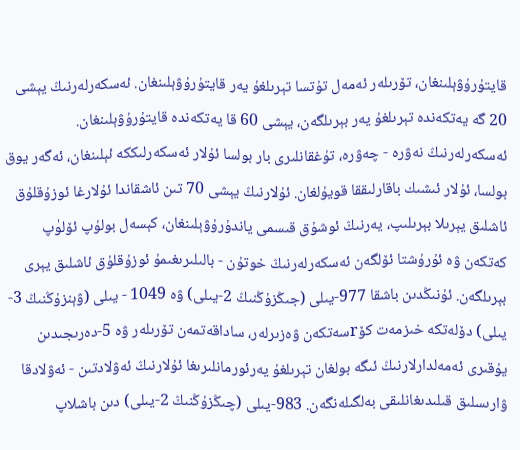قايتۇرۇۋېلىنغان، تۆرىلەر ئەمەل تۇتسا تېرىلغۇ يەر قايتۇرۇۋېلىنغان. ئەسكەرلەرنىڭ يېشى 20 گە يەتكەندە تېرىلغۇ يەر بېرىلگەن، يېشى 60 قا يەتكەندە قايتۇرۇۋېلىنغان. ئەسكەرلەرنىڭ نەۋرە - چەۋرە، تۇغقانلىرى بار بولسا ئۇلار ئەسكەرلىككە ئېلىنغان، ئەگەر يوق بولسا، ئۇلار ئىشىك باقارلىققا قويۇلغان. ئۇلارنىڭ يېشى 70 تىن ئاشقاندا ئۇلارغا ئوزۇقلۇق ئاشلىق يېرىلا بېرىلىپ، يەرنىڭ ئوشۇق قىسمى ياندۇرۇۋېلىنغان، كېسەل بولۇپ ئۆلۈپ كەتكەن ۋە ئۇرۇشتا ئۆلگەن ئەسكەرلەرنىڭ خوتۇن - بالىلىرىغىمۇ ئوزۇقلۇق ئاشلىق يېرى بېرىلگەن. ئۇنىڭدىن باشقا 977-يىلى (جىڭزۇڭنىڭ 2-يىلى) ۋە 1049 - يىلى (ۋېنزۇڭنىڭ 3-يىلى) دۆلەتكە خىزمەت كۆrسەتكەن ۋەزىرلەر، ساداقەتمەن تۆرىلەر ۋە 5-دەرىجىدىن يۇقىرى ئەمەلدارلارنىڭ ئىگە بولغان تېرىلغۇ يەرئورمانلىرىغا ئۇلارنىڭ ئەۋلادتىن - ئەۋلادقا ۋارىسلىق قىلىدىغانلىقى بەلگىلەنگەن. 983-يىلى (چىڭزۇڭنىڭ 2-يىلى) دىن باشلاپ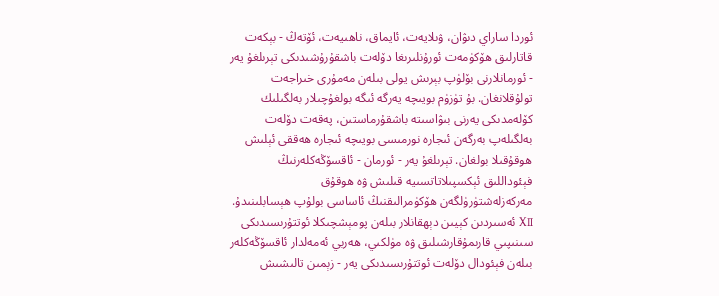ئوردا ساراي دىۋان، ۋىلايەت، ئايماق، ناھىيەت، ئۆتەڭ - بېكەت قاتارلىق ھۆكۈمەت ئورۇنلىرىغا دۆلەت باشقۇرۇشىدىكى تېرىلغۇ يەر - ئورمانلارنى بۆلۈپ بېرىش يولى بىلەن مەمۇرى خىراجەت تولۇقلانغان. بۇ تۈزۈم بويىچە يەرگە ئىگە بولغۇچىلار بەلگىلىك كۆلەمدىكى يەرنى بىۋاسىتە باشقۇرماستىن، پەقەت دۆلەت بەلگىلەپ بەرگەن ئىجارە نورمىسى بويىچە ئىجارە ھەققى ئېلىش ھوقۇقىلا بولغان. تېرىلغۇ يەر - ئورمان - ئاقسۆڭەكلەرنىڭ فېئوداللىق ئېكسپىلاتاتسىيە قىلىش ۋە ھوقۇق مەركەزلەشتۈرۈلگەن ھۆكۈمرالىقنىڭ ئاساسى بولۇپ ھېسابلىنىدۇ. ⅩⅡ ئەسىردىن كېيىن دېھقانلار بىلەن پومېشچىكلا ئوتتۇرىسىدىكى سىنىپىي قارىمۇقارشىلىق ۋە مۈلكىي، ھەربي ئەمەلدار ئاقسۆڭەكلەر بىلەن فېئودال دۆلەت ئوتتۇرىسىدىكى يەر - زېمىن تالىشىش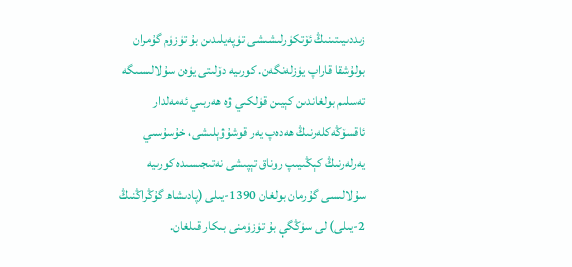زىددىيىتىنىڭ ئۆتكۈرلىشىشى تۈپەيلىدىن بۇ تۈزۈم گۇمران بولۇشقا قاراپ يۈزلەنگەن. كورىيە دۆلىتى يۈەن سۇلالىسىگە تەسلىم بولغاندىن كېيىن قۈلكىي ۋە ھەربىي ئەمەلدار ئاقسۆڭەكلەرنىڭ ھەدەپ يەر قوشۇۋېلىشى، خۇسۇسىي يەرلەرنىڭ كېڭىيىپ روناق تېپىشى نەتىجىسىدە كورىيە سۇلالىسى گۇرمان بولغان 1390-يىلى (پادىشاھ گۇڭراڭنىڭ 2-يىلى) لى سۈڭگې بۇ تۈزۈمنى بىكار قىلغان.